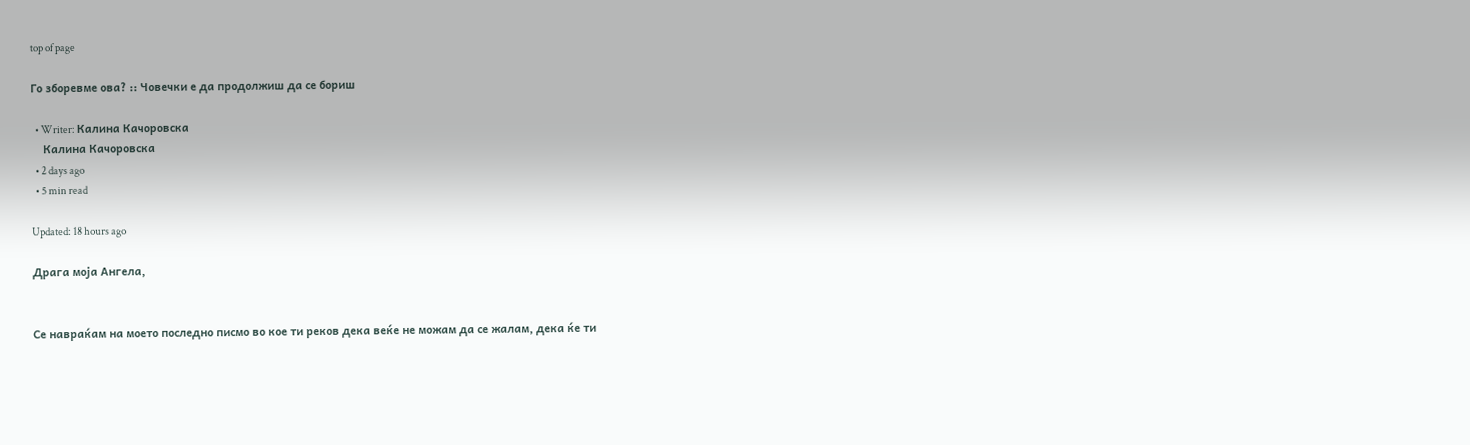top of page

Го зборевме ова? :: Човечки е да продолжиш да се бориш

  • Writer: Калина Качоровска
    Калина Качоровска
  • 2 days ago
  • 5 min read

Updated: 18 hours ago

Драга моја Ангела,


Се навраќам на моето последно писмо во кое ти реков дека веќе не можам да се жалам, дека ќе ти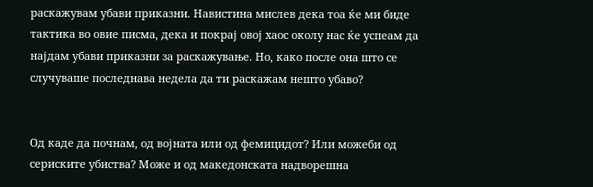раскажувам убави приказни. Навистина мислев дека тоа ќе ми биде тактика во овие писма, дека и покрај овој хаос околу нас ќе успеам да најдам убави приказни за раскажување. Но, како после она што се случуваше последнава недела да ти раскажам нешто убаво?


Од каде да почнам, од војната или од фемицидот? Или можеби од сериските убиства? Може и од македонската надворешна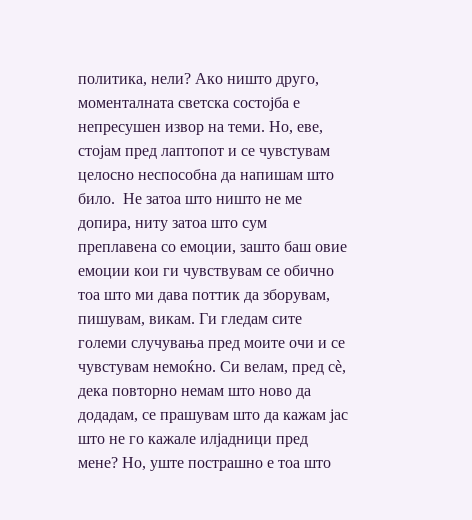политика, нели? Ако ништо друго, моменталната светска состојба е непресушен извор на теми. Но, еве, стојам пред лаптопот и се чувстувам целосно неспособна да напишам што било.  Не затоа што ништо не ме допира, ниту затоа што сум преплавена со емоции, зашто баш овие емоции кои ги чувствувам се обично тоа што ми дава поттик да зборувам, пишувам, викам. Ги гледам сите големи случувања пред моите очи и се чувстувам немоќно. Си велам, пред сѐ, дека повторно немам што ново да додадам, се прашувам што да кажам јас што не го кажале илјадници пред мене? Но, уште пострашно е тоа што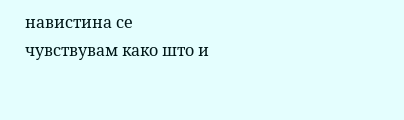навистина се чувствувам како што и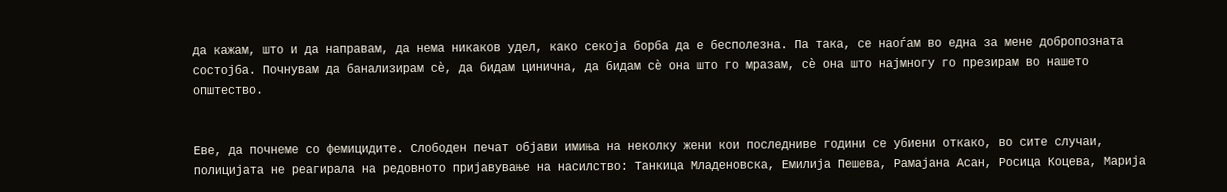да кажам, што и да направам, да нема никаков удел, како секоја борба да е бесполезна. Па така, се наоѓам во една за мене добропозната состојба. Почнувам да банализирам сѐ, да бидам цинична, да бидам сѐ она што го мразам, сѐ она што најмногу го презирам во нашето општество.


Еве, да почнеме со фемицидите. Слободен печат објави имиња на неколку жени кои последниве години се убиени откако, во сите случаи, полицијата не реагирала на редовното пријавување на насилство: Танкица Младеновска, Емилија Пешева, Рамајана Асан, Росица Коцева, Марија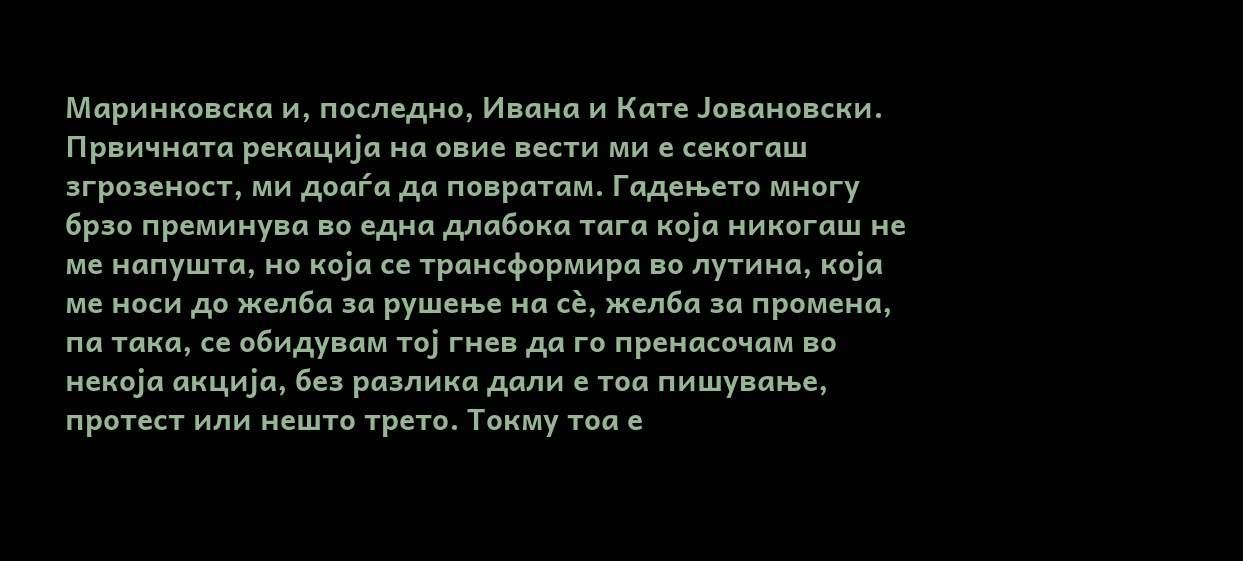Маринковска и, последно, Ивана и Кате Јовановски. Првичната рекација на овие вести ми е секогаш згрозеност, ми доаѓа да повратам. Гадењето многу брзо преминува во една длабока тага која никогаш не ме напушта, но која се трансформира во лутина, која ме носи до желба за рушење на сѐ, желба за промена, па така, се обидувам тој гнев да го пренасочам во некоја акција, без разлика дали е тоа пишување, протест или нешто трето. Токму тоа е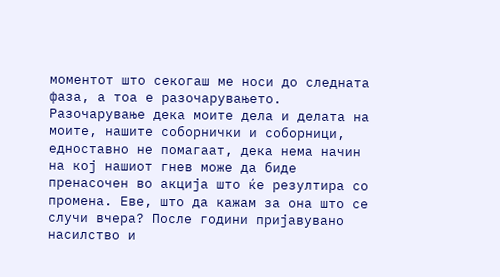моментот што секогаш ме носи до следната фаза, а тоа е разочарувањето. Разочарување дека моите дела и делата на моите, нашите соборнички и соборници, едноставно не помагаат, дека нема начин на кој нашиот гнев може да биде пренасочен во акција што ќе резултира со промена. Еве, што да кажам за она што се случи вчера? После години пријавувано насилство и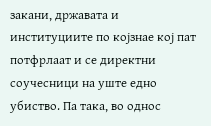закани, државата и институциите по којзнае кој пат потфрлаат и се директни соучесници на уште едно убиство. Па така, во однос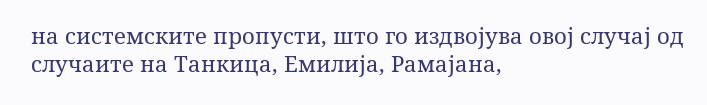на системските пропусти, што го издвојува овој случај од случаите на Танкица, Емилија, Рамајана,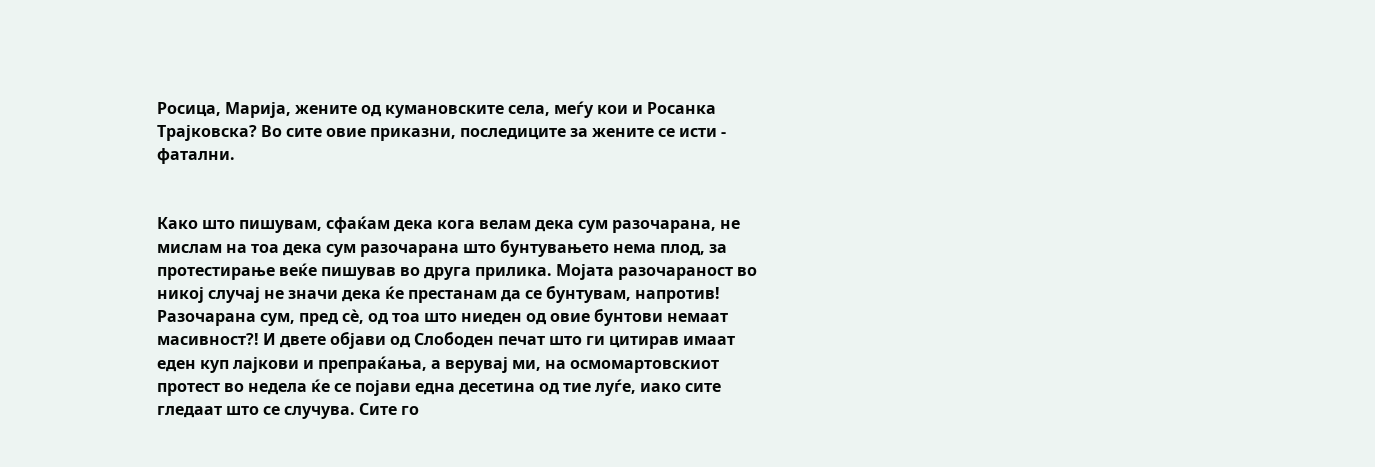Росица, Марија, жените од кумановските села, меѓу кои и Росанка Трајковска? Во сите овие приказни, последиците за жените се исти - фатални.


Како што пишувам, сфаќам дека кога велам дека сум разочарана, не мислам на тоа дека сум разочарана што бунтувањето нема плод, за протестирање веќе пишував во друга прилика. Мојата разочараност во никој случај не значи дека ќе престанам да се бунтувам, напротив! Разочарана сум, пред сѐ, од тоа што ниеден од овие бунтови немаат масивност?! И двете објави од Слободен печат што ги цитирав имаат еден куп лајкови и препраќања, а верувај ми, на осмомартовскиот протест во недела ќе се појави една десетина од тие луѓе, иако сите гледаат што се случува. Сите го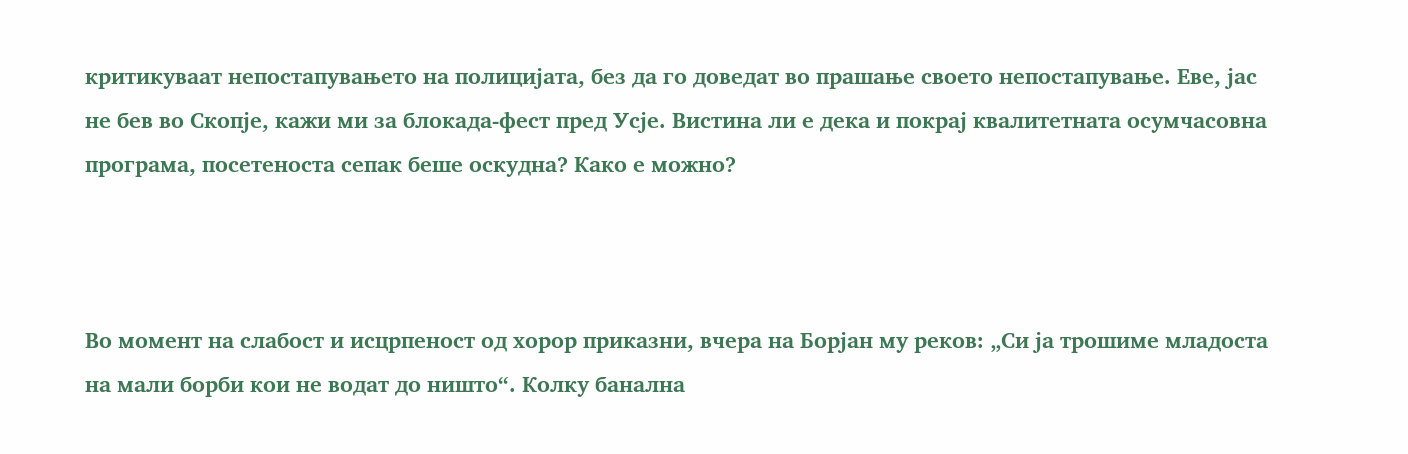критикуваат непостапувањето на полицијата, без да го доведат во прашање своето непостапување. Еве, јас не бев во Скопје, кажи ми за блокада-фест пред Усје. Вистина ли е дека и покрај квалитетната осумчасовна програма, посетеноста сепак беше оскудна? Како е можно?



Во момент на слабост и исцрпеност од хорор приказни, вчера на Борјан му реков: „Си ја трошиме младоста на мали борби кои не водат до ништо“. Колку банална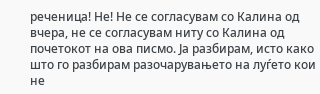реченица! Не! Не се согласувам со Калина од вчера, не се согласувам ниту со Калина од почетокот на ова писмо. Ја разбирам, исто како што го разбирам разочарувањето на луѓето кои не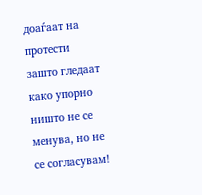доаѓаат на протести зашто гледаат како упорно ништо не се менува, но не се согласувам!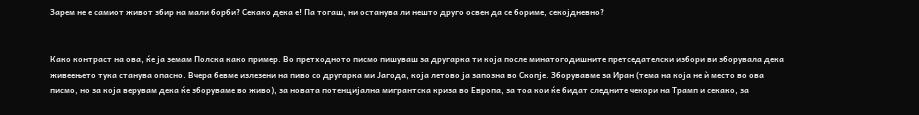Зарем не е самиот живот збир на мали борби? Секако дека е! Па тогаш, ни останува ли нешто друго освен да се бориме, секојдневно?


Како контраст на ова, ќе ја земам Полска како пример. Во претходното писмо пишуваш за другарка ти која после минатогодишните претседателски избори ви зборувала дека живеењето тука станува опасно. Вчера бевме излезени на пиво со другарка ми Јагода, која летово ја запозна во Скопје. Зборувавме за Иран (тема на која не ѝ место во ова писмо, но за која верувам дека ќе зборуваме во живо), за новата потенцијална мигрантска криза во Европа, за тоа кои ќе бидат следните чекори на Трамп и секако, за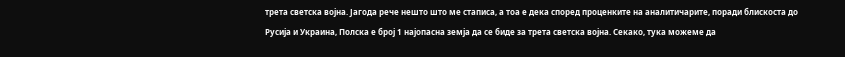трета светска војна. Јагода рече нешто што ме стаписа, а тоа е дека според проценките на аналитичарите, поради блискоста до Русија и Украина, Полска е број 1 најопасна земја да се биде за трета светска војна. Секако, тука можеме да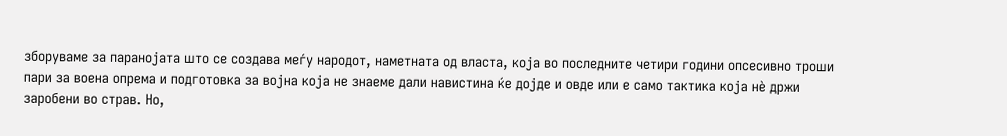зборуваме за паранојата што се создава меѓу народот, наметната од власта, која во последните четири години опсесивно троши пари за воена опрема и подготовка за војна која не знаеме дали навистина ќе дојде и овде или е само тактика која нѐ држи заробени во страв. Но,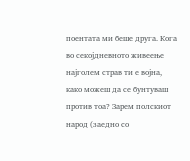поентата ми беше друга. Кога во секојдневното живеење најголем страв ти е војна, како можеш да се бунтуваш против тоа? Зарем полскиот народ (заедно со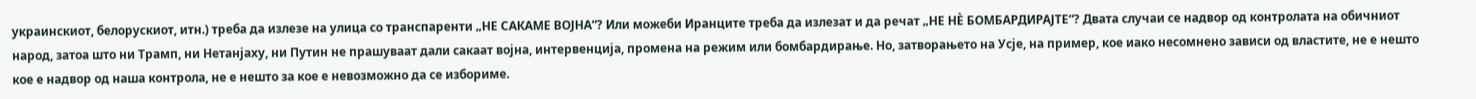украинскиот, белорускиот, итн.) треба да излезе на улица со транспаренти „НЕ САКАМЕ ВОЈНА“? Или можеби Иранците треба да излезат и да речат „НЕ НЀ БОМБАРДИРАЈТЕ“? Двата случаи се надвор од контролата на обичниот народ, затоа што ни Трамп, ни Нетанјаху, ни Путин не прашуваат дали сакаат војна, интервенција, промена на режим или бомбардирање. Но, затворањето на Усје, на пример, кое иако несомнено зависи од властите, не е нешто кое е надвор од наша контрола, не е нешто за кое е невозможно да се избориме.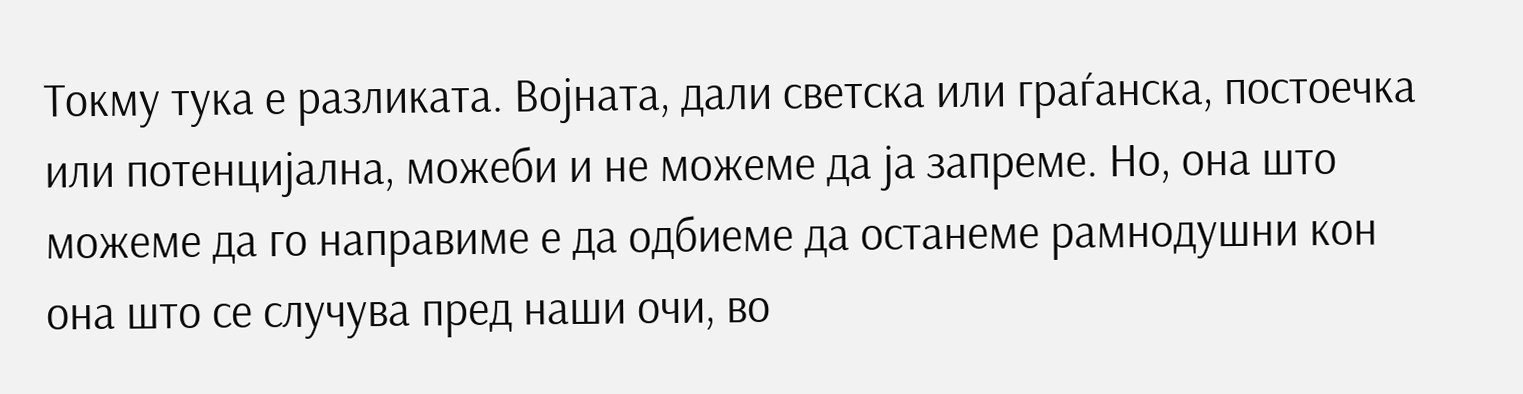Токму тука е разликата. Војната, дали светска или граѓанска, постоечка или потенцијална, можеби и не можеме да ја запреме. Но, она што можеме да го направиме е да одбиеме да останеме рамнодушни кон она што се случува пред наши очи, во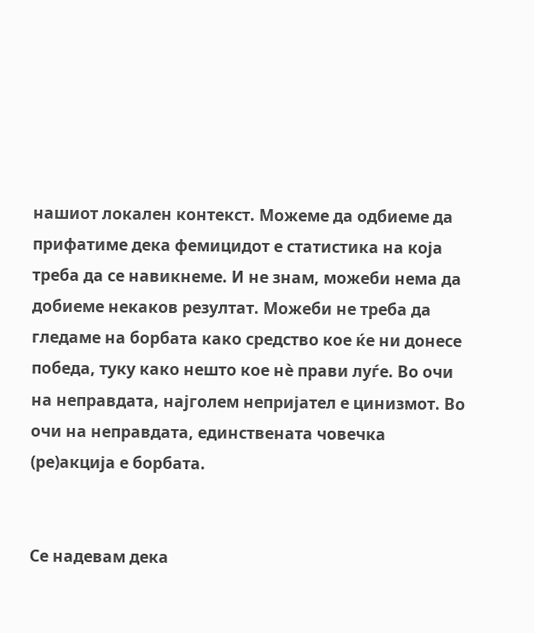нашиот локален контекст. Можеме да одбиеме да прифатиме дека фемицидот е статистика на која треба да се навикнеме. И не знам, можеби нема да добиеме некаков резултат. Можеби не треба да гледаме на борбата како средство кое ќе ни донесе победа, туку како нешто кое нѐ прави луѓе. Во очи на неправдата, најголем непријател е цинизмот. Во очи на неправдата, единствената човечка (ре)акција е борбата.


Се надевам дека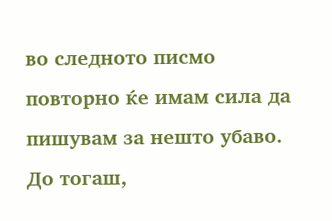во следното писмо повторно ќе имам сила да пишувам за нешто убаво. До тогаш,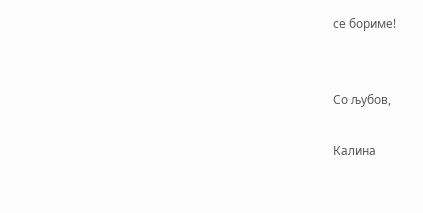се бориме!


Со љубов,

Калина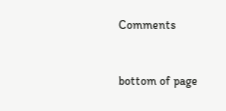Comments


bottom of page